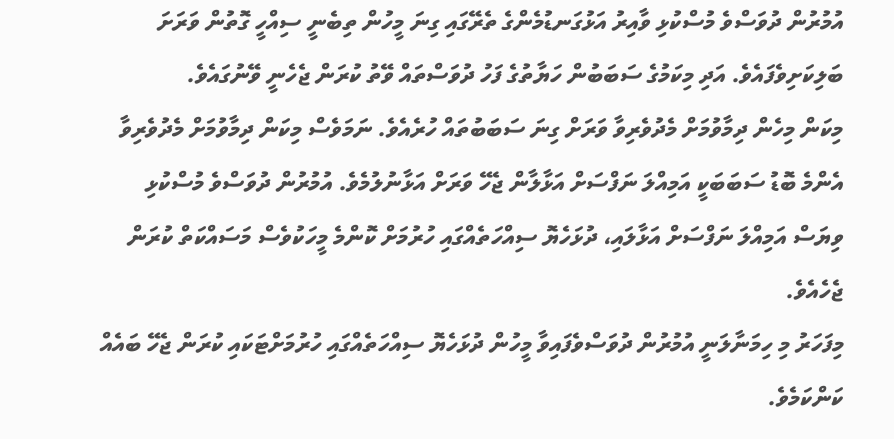އުމުރުން ދުވަސްވެ މުސްކުޅި ވާއިރު އަޅުގަނޑުމެންގެ ތެރޭގައި ގިނަ މީހުން ތިބެނީ ސިއްހީ ގޮތުން ވަރަށަ ބަލިކަށިވެފައެވެ. އަދި މިކަމުގެ ސަބަބުން ހަޔާތުގެ ފަހު ދުވަސްތައް ވޭތު ކުރަން ޖެހެނީ ވޭނުގައެވެ.
މިކަން މިހެން ދިމާވުމަށް މެދުވެރިވާ ވަރަށް ގިނަ ސަބަބުތައް ހުރެއެވެ. ނަމަވެސް މިކަން ދިމާވުމަށް މެދުވެރިވާ އެންމެ ބޮޑު ސަބަބަކީ އަމިއްލަ ނަފްސަށް އަޅާލާން ޖެހޭ ވަރަށް އަޅާނުލުމެވެ. އުމުރުން ދުވަސްވެ މުސްކުޅި ވިޔަސް އަމިއްލަ ނަފްސަށް އަޅާލައި، ދުޅަހެޔޮ ސިއްހަތެއްގައި ހުރުމަށް ކޮންމެ މީހަކުވެސް މަސައްކަތް ކުރަން ޖެހެއެވެ.
މިފަހަރު މި ހިމަނާލަނީ އުމުރުން ދުވަސްވެފައިވާ މީހުން ދުޅަހެޔޮ ސިއްހަތެއްގައި ހުރުމަށްޓަކައި ކުރަން ޖެހޭ ބައެއް ކަންކަމެވެ.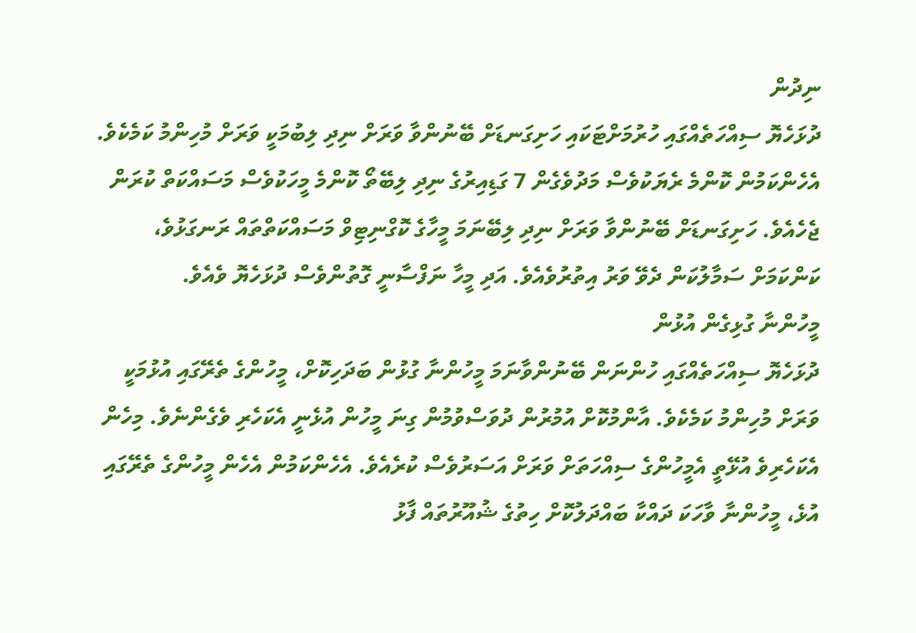ނިދުން
ދުޅަހެޔޮ ސިއްހަތެއްގައި ހުރުމަށްޓަކައި ހަށިގަނޑަށް ބޭނުންވާ ވަރަށް ނިދި ލިބުމަކީ ވަރަށް މުހިންމު ކަމެކެވެ. އެހެންކަމުން ކޮންމެ ރެޔަކުވެސް މަދުވެގެން 7 ގަޑިއިރުގެ ނިދި ލިބޭތޯ ކޮންމެ މީހަކުވެސް މަސައްކަތް ކުރަން ޖެހެއެވެ. ހަށިގަނޑަށް ބޭނުންވާ ވަރަށް ނިދި ލިބޭނަމަ މީހާގެ ކޮގްނިޓިވް މަސައްކަތްތައް ރަނގަޅުވެ، ކަންކަމަށް ސަމާލުކަން ދެވޭ ވަރު އިތުރުވެއެވެ. އަދި މީހާ ނަފްސާނީ ގޮތުންވެސް ދުޅަހެޔޮ ވެއެވެ.
މީހުންނާ ގުޅިގެން އުޅުން
ދުޅަހެޔޮ ސިއްހަތެއްގައި ހުންނަން ބޭނުންވާނަމަ މީހުންނާ ގުޅުން ބަދަހިކޮށް، މީހުންގެ ތެރޭގައި އުޅުމަކީ ވަރަށް މުހިންމު ކަމެކެވެ. އާންމުކޮށް އުމުރުން ދުވަސްވުމުން ގިނަ މީހުން އުޅެނީ އެކަހެރި ވެގެންނެވެ. މިހެން އެކަހެރިވެ އުޅޭތީ އެމީހުންގެ ސިއްހަތަށް ވަރަށް އަސަރުވެސް ކުރެއެވެ. އެހެންކަމުން އެހެން މީހުންގެ ތެރޭގައި އުޅެ، މީހުންނާ ވާހަކަ ދައްކާ ބައްދަލުކޮށް ހިތުގެ ޝުއޫރުތައް ފާޅު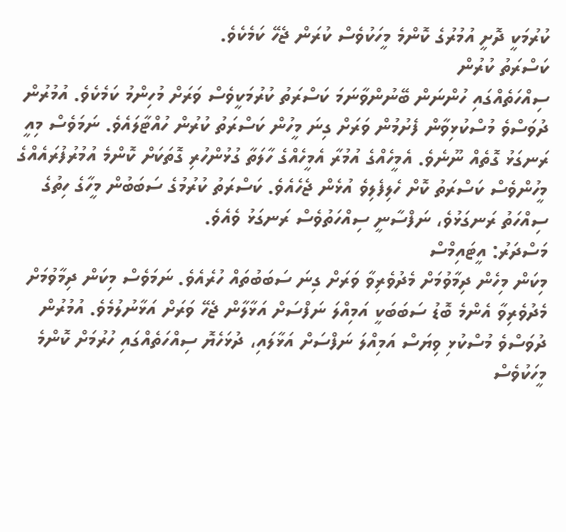ކުރުމަކީ ދޮށީ އުމުރުގެ ކޮންމެ މީހަކުވެސް ކުރަން ޖެހޭ ކަމެކެވެ.
ކަސްރަތު ކުރުން
ސިއްހަތެއްގައި ހުންނަން ބޭނުންވާނަމަ ކަސްރަތު ކުރުމަކީވެސް ވަރަށް މުހިންމު ކަމެކެވެ. އުމުރުން ދުވަސްވެ މުސްކުޅިވާން ފެށުމުން ވަރަށް ގިނަ މީހުން ކަސްރަތު ކުރުން ހުއްޓާލައެވެ. ނަމަވެސް މިއީ ރަނގަޅު ގޮތެއް ނޫނެވެ. އެމީހެއްގެ އުމުރާ އެމީހެއްގެ ހާލަތާ ގުޅުންހުރި ގޮތަކަށް ކޮންމެ އުމުރުފުރައެއްގެ މީހުންވެސް ކަސްރަތު ކޮށް ހެލިފެލިވެ އުޅެން ޖެހެއެވެ. ކަސްރަތު ކުރުމުގެ ސަބަބުން މީހާގެ ހިތުގެ ސިއްހަތު ރަނގަޅުވެ، ނަފްސާނީ ސިއްހަތުވެސް ރަނގަޅު ވެއެވެ.
މަސްދަރު: އީޓައިމްސް
މިކަން މިހެން ދިމާވުމަށް މެދުވެރިވާ ވަރަށް ގިނަ ސަބަބުތައް ހުރެއެވެ. ނަމަވެސް މިކަން ދިމާވުމަށް މެދުވެރިވާ އެންމެ ބޮޑު ސަބަބަކީ އަމިއްލަ ނަފްސަށް އަޅާލާން ޖެހޭ ވަރަށް އަޅާނުލުމެވެ. އުމުރުން ދުވަސްވެ މުސްކުޅި ވިޔަސް އަމިއްލަ ނަފްސަށް އަޅާލައި، ދުޅަހެޔޮ ސިއްހަތެއްގައި ހުރުމަށް ކޮންމެ މީހަކުވެސް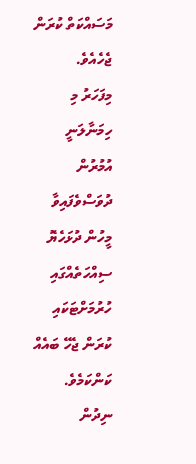މަސައްކަތް ކުރަން ޖެހެއެވެ.
މިފަހަރު މި ހިމަނާލަނީ އުމުރުން ދުވަސްވެފައިވާ މީހުން ދުޅަހެޔޮ ސިއްހަތެއްގައި ހުރުމަށްޓަކައި ކުރަން ޖެހޭ ބައެއް ކަންކަމެވެ.
ނިދުން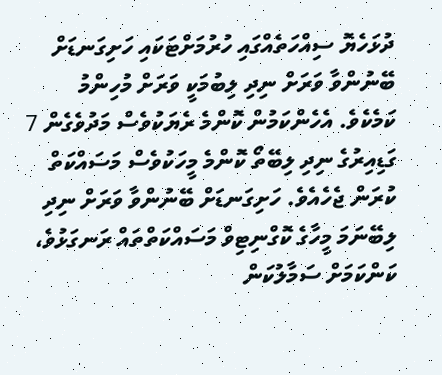ދުޅަހެޔޮ ސިއްހަތެއްގައި ހުރުމަށްޓަކައި ހަށިގަނޑަށް ބޭނުންވާ ވަރަށް ނިދި ލިބުމަކީ ވަރަށް މުހިންމު ކަމެކެވެ. އެހެންކަމުން ކޮންމެ ރެޔަކުވެސް މަދުވެގެން 7 ގަޑިއިރުގެ ނިދި ލިބޭތޯ ކޮންމެ މީހަކުވެސް މަސައްކަތް ކުރަން ޖެހެއެވެ. ހަށިގަނޑަށް ބޭނުންވާ ވަރަށް ނިދި ލިބޭނަމަ މީހާގެ ކޮގްނިޓިވް މަސައްކަތްތައް ރަނގަޅުވެ، ކަންކަމަށް ސަމާލުކަން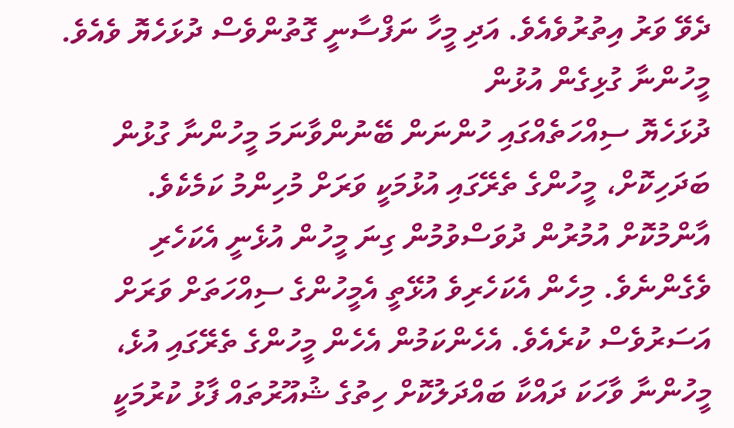ދެވޭ ވަރު އިތުރުވެއެވެ. އަދި މީހާ ނަފްސާނީ ގޮތުންވެސް ދުޅަހެޔޮ ވެއެވެ.
މީހުންނާ ގުޅިގެން އުޅުން
ދުޅަހެޔޮ ސިއްހަތެއްގައި ހުންނަން ބޭނުންވާނަމަ މީހުންނާ ގުޅުން ބަދަހިކޮށް، މީހުންގެ ތެރޭގައި އުޅުމަކީ ވަރަށް މުހިންމު ކަމެކެވެ. އާންމުކޮށް އުމުރުން ދުވަސްވުމުން ގިނަ މީހުން އުޅެނީ އެކަހެރި ވެގެންނެވެ. މިހެން އެކަހެރިވެ އުޅޭތީ އެމީހުންގެ ސިއްހަތަށް ވަރަށް އަސަރުވެސް ކުރެއެވެ. އެހެންކަމުން އެހެން މީހުންގެ ތެރޭގައި އުޅެ، މީހުންނާ ވާހަކަ ދައްކާ ބައްދަލުކޮށް ހިތުގެ ޝުއޫރުތައް ފާޅު ކުރުމަކީ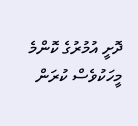ދޮށީ އުމުރުގެ ކޮންމެ މީހަކުވެސް ކުރަން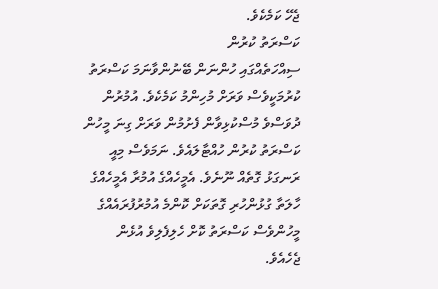ޖެހޭ ކަމެކެވެ.
ކަސްރަތު ކުރުން
ސިއްހަތެއްގައި ހުންނަން ބޭނުންވާނަމަ ކަސްރަތު ކުރުމަކީވެސް ވަރަށް މުހިންމު ކަމެކެވެ. އުމުރުން ދުވަސްވެ މުސްކުޅިވާން ފެށުމުން ވަރަށް ގިނަ މީހުން ކަސްރަތު ކުރުން ހުއްޓާލައެވެ. ނަމަވެސް މިއީ ރަނގަޅު ގޮތެއް ނޫނެވެ. އެމީހެއްގެ އުމުރާ އެމީހެއްގެ ހާލަތާ ގުޅުންހުރި ގޮތަކަށް ކޮންމެ އުމުރުފުރައެއްގެ މީހުންވެސް ކަސްރަތު ކޮށް ހެލިފެލިވެ އުޅެން ޖެހެއެވެ.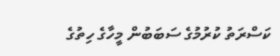ކަސްރަތު ކުރުމުގެ ސަބަބުން މީހާގެ ހިތުގެ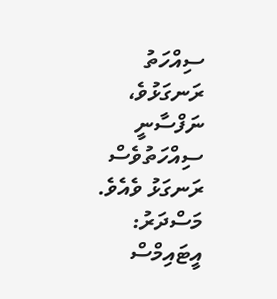ސިއްހަތު ރަނގަޅުވެ، ނަފްސާނީ ސިއްހަތުވެސް ރަނގަޅު ވެއެވެ.
މަސްދަރު: އީޓައިމްސް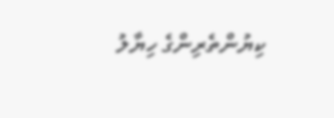ކިޔުންތެރިންގެ ހިޔާލު